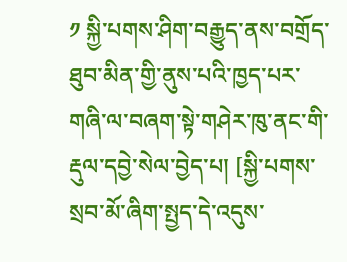༡ སྐྱི་པགས་ཤིག་བརྒྱུད་ནས་བགྲོད་ཐུབ་མིན་གྱི་ནུས་པའི་ཁྱད་པར་གཞི་ལ་བཞག་སྟེ་གཤེར་ཁུ་ནང་གི་རྡུལ་དབྱེ་སེལ་བྱེད་པ། [སྐྱི་པགས་སྲབ་མོ་ཞིག་སྤྱད་དེ་འདུས་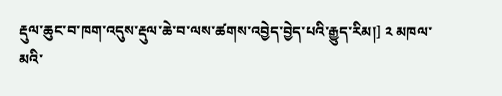རྡུལ་ཆུང་བ་ཁག་འདུས་རྡུལ་ཆེ་བ་ལས་ཚགས་འབྱེད་བྱེད་པའི་རྒྱུད་རིམ།] ༢ མཁལ་མའི་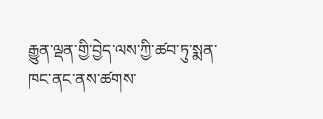རྒྱུན་ལྡན་གྱི་བྱེད་ལས་ཀྱི་ཚབ་ཏུ་སྨན་ཁང་ནང་ནས་ཚགས་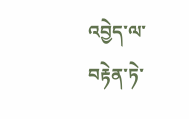འབྱེད་ལ་བརྟེན་ཏེ་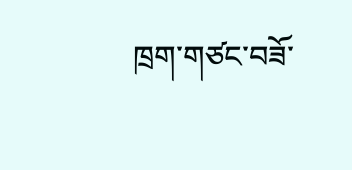ཁྲག་གཙང་བཟོ་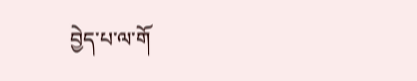བྱེད་པ་ལ་གོ